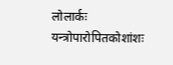लोलार्कः
यन्त्रोपारोपितकोशांशः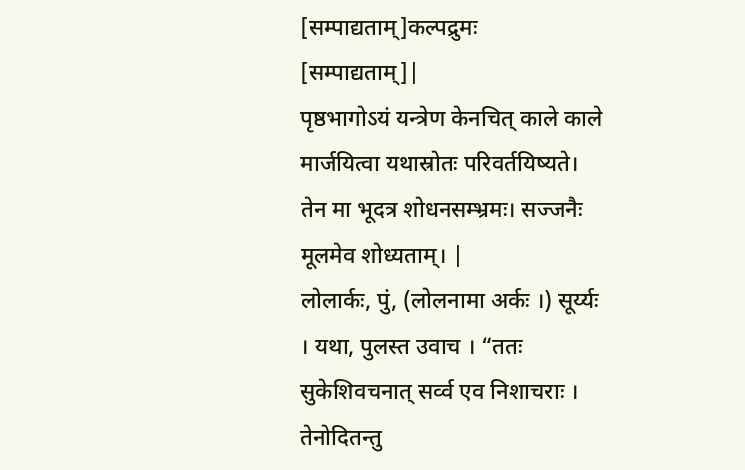[सम्पाद्यताम्]कल्पद्रुमः
[सम्पाद्यताम्]|
पृष्ठभागोऽयं यन्त्रेण केनचित् काले काले मार्जयित्वा यथास्रोतः परिवर्तयिष्यते। तेन मा भूदत्र शोधनसम्भ्रमः। सज्जनैः मूलमेव शोध्यताम्। |
लोलार्कः, पुं, (लोलनामा अर्कः ।) सूर्य्यः । यथा, पुलस्त उवाच । “ततः सुकेशिवचनात् सर्व्व एव निशाचराः । तेनोदितन्तु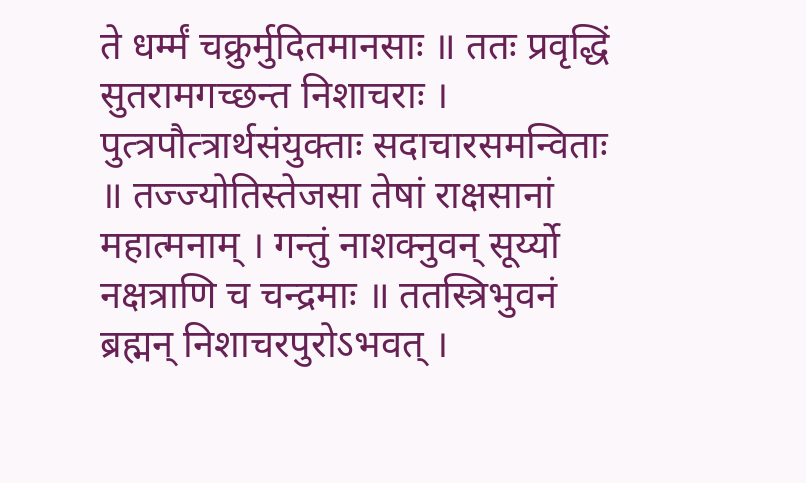ते धर्म्मं चक्रुर्मुदितमानसाः ॥ ततः प्रवृद्धिं सुतरामगच्छन्त निशाचराः । पुत्त्रपौत्त्रार्थसंयुक्ताः सदाचारसमन्विताः ॥ तज्ज्योतिस्तेजसा तेषां राक्षसानां महात्मनाम् । गन्तुं नाशक्नुवन् सूर्य्यो नक्षत्राणि च चन्द्रमाः ॥ ततस्त्रिभुवनं ब्रह्मन् निशाचरपुरोऽभवत् ।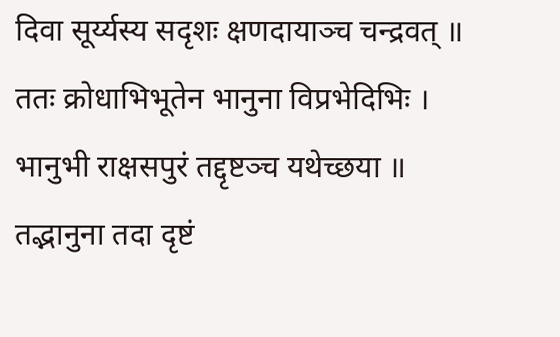दिवा सूर्य्यस्य सदृशः क्षणदायाञ्च चन्द्रवत् ॥ ततः क्रोधाभिभूतेन भानुना विप्रभेदिभिः । भानुभी राक्षसपुरं तद्दृष्टञ्च यथेच्छया ॥ तद्भानुना तदा दृष्टं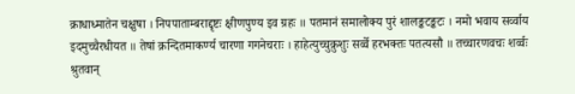क्राधाध्मातेन चक्षुषा । निपपाताम्बराद्दृष्टः क्षीणपुण्य इव ग्रहः ॥ पतमानं समालोक्य पुरं शालङ्कटङ्कटः । नमो भवाय सर्व्वाय इदमुच्चैरधीयत ॥ तेषां क्रन्दितमाकर्ण्य चारणा गगनेचराः । हाहेत्युच्चुक्रुशुः सर्व्वे हरभक्तः पतत्यसौ ॥ तच्चारणवचः शर्व्वः श्रुतवान्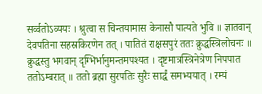सर्व्वतोऽव्ययः । श्रुत्वा स चिन्तयामास केनासौ पात्यते भुवि ॥ ज्ञातवान् देवपतिना सहस्रकिरणेन तत् । पातितं राक्षसपुरं ततः क्रुद्धस्त्रिलोचनः ॥ क्रुद्धस्तु भगवान् दृग्भिर्भानुमन्तमपश्यत । दृष्टमात्रस्त्रिनेत्रेण निपपात ततोऽम्बरात् ॥ ततो ब्रह्मा सुरपतिः सुरैः सार्द्धं समभ्ययात् । रम्यं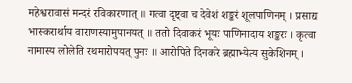महेश्वरावासं मन्दरं रविकारणात् ॥ गत्वा दृष्ट्वा च देवेशं शङ्करं शूलपाणिनम् । प्रसाद्य भास्करार्थाय वाराणस्यामुपानयत् ॥ ततो दिवाकरं भूयः पाणिनादाय शङ्करः । कृत्वा नामास्य लोलेति रथमारोपयत् पुनः ॥ आरोपिते दिनकरे ब्रह्माभ्येत्य सुकेशिनम् ।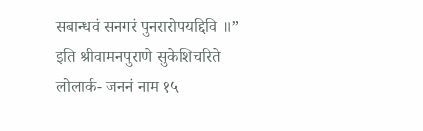सबान्धवं सनगरं पुनरारोपयद्दिवि ॥” इति श्रीवामनपुराणे सुकेशिचरिते लोलार्क- जननं नाम १५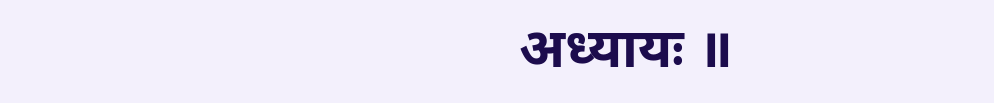अध्यायः ॥